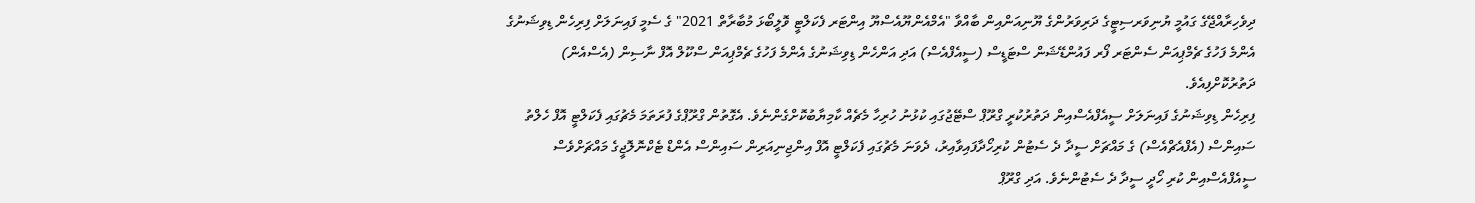ދިވެހިރާއްޖޭގެ ގައުމީ ޔުނިވަރސިޓީގެ ދަރިވަރުންގެ ޔޫނިއަންއިން ބާއްވާ "އެމްއެންޔޫއެސްޔޫ އިންޓަރ ފެކަލްޓީ ވޮލީބޯޅަ މުބާރާތް 2021" ގެ ސެމީ ފައިނަލަށް ފިރިހެން ޑިވިޝަނުގެ އެންމެ ފަހުގެ ޗެމްޕިއަން ސެންޓަރ ފޯރ ފައުންޑޭޝަން ސްޓަޑީސް (ސީއެފްއެސް) އަދި އަންހެން ޑިވިޝަނުގެ އެންމެ ފަހުގެ ޗެމްޕިއަން ސްކޫލް އޮފް ނާސިން (އެސްއެން) ދަތުރުކޮށްފިއެވެ.
ފިރިހެން ޑިވިޝަނުގެ ފައިނަލަށް ސީއެފްއެސްއިން ދަތުރުކުރީ ގްރޫޕް ސްޓޭޖުގައި ކުޅުނު ހުރިހާ މެޗެއް ކާމިޔާބުކޮށްގެންނެވެ. އެގޮތުން ގްރޫޕްގެ ފުރަތަމަ މެޗުގައި ފެކަލްޓީ އޮފް ހެލްތު ސައިންސް (އެފްއެޗްއެސް) ގެ މައްޗަށް ސީދާ ދެ ސެޓުން ކުރިހޯދާފައިވާއިރު، ދެވަނަ މެޗުގައި ފެކަލްޓީ އޮފް އިންޖިނިއަރިން ސައިންސް އެންޑް ޓެކްނޮލޮޖީގެ މައްޗަށްވެސް ސީއެފްއެސްއިން ކުރި ހޯދީ ސީދާ ދެ ސެޓުންނެވެ. އަދި ގްރޫޕް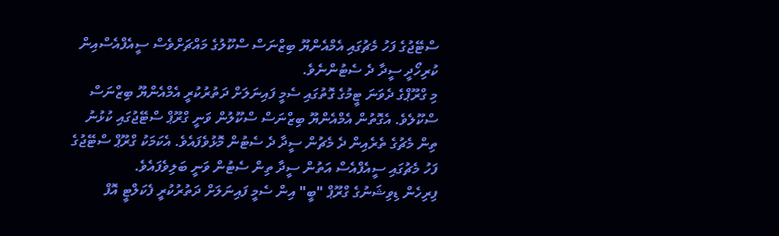ސްޓޭޖުގެ ފަހު މެޗުގައި އެމްއެންޔޫ ބިޒްނަސް ސްކޫލުގެ މައްޗަށްވެސް ސީއެފްއެސްއިން ކުރިހޯދީ ސީދާ ދެ ސެޓުންނެވެ.
މި ގްރޫޕްގެ ދެވަނަ ޓީމުގެ ގޮތުގައި ސެމީ ފައިނަލަށް ދަތުރުކުރީ އެމްއެންޔޫ ބިޒްނަސް ސްކޫލެވެ. އެގޮތުން އެމްއެންޔޫ ބިޒްނަސް ސްކޫލުން ވަނީ ގްރޫޕް ސްޓޭޖުގައި ކުޅުނު ތިން މެޗުގެ ތެރެއިން ދެ މެޗުން ސީދާ ދެ ސެޓުން މޮޅުވެފައެވެ. އެކަމަކު ގްރޫޕް ސްޓޭޖުގެ ފަހު މެޗުގައި ސީއެފްއެސް އަތުން ސީދާ ތިން ސެޓުން ވަނީ ބަލިވެފައެވެ.
ފިރިހެން ޑިވިޝަނުގެ ގްރޫޕް "ބީ" އިން ސެމީ ފައިނަލަށް ދަތުރުކުރީ ފެކަލްޓީ އޮފް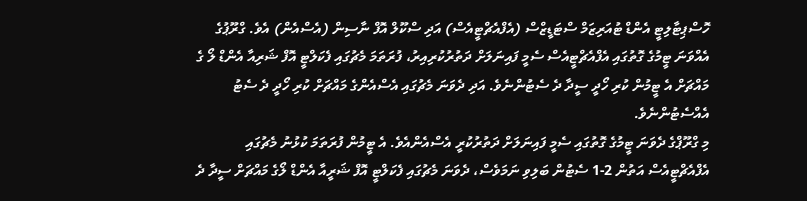ހޮސްޕިޓާލިޓީ އެންޑް ޓުއަރިޒަމް ސްޓަޑީޒްސް (އެފްއެޗްޓީއެސް) އަދި ސްކޫލް އޮފް ނާސިން (އެސްއެން) އެވެ. ގްރޫޕުގެ އެއްވަނަ ޓީމުގެ ގޮތުގައި އެފްއެޗްޓީއެސް ސެމީ ފައިނަލަށް ދަތުރުކުރިއިރު، ފުރަތަމަ މެޗުގައި ފެކަލްޓީ އޮފް ޝަރިއާ އެންޑް ލޯ ގެ މައްޗަށް އެ ޓީމުން ކުރި ހޯދީ ސީދާ ދެ ސެޓުންނެވެ. އަދި ދެވަނަ މެޗުގައި އެސްއެންގެ މައްޗަށް ކުރި ހޯދީ ދެ ސެޓު އެއްސެޓުންނެވެ.
މި ގްރޫޕްގެ ދެވަނަ ޓީމުގެ ގޮތުގައި ސެމީ ފައިނަލަށް ދަތުރުކުރީ އެސްއެންއެވެ. އެ ޓީމުން ފުރަތަމަ ކުޅުނު މެޗުގައި އެފްއެޗްޓީއެސް އަތުން 2-1 ސެޓުން ބަލިވި ނަމަވެސް، ދެވަނަ މެޗުގައި ފެކަލްޓީ އޮފް ޝަރީއާ އެންޑް ލޯގެ މައްޗަށް ސީދާ ދެ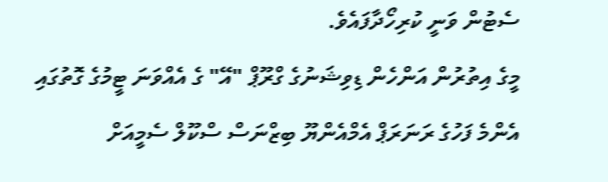ސެޓުން ވަނީ ކުރިހޯދާފައެވެ.
މީގެ އިތުރުން އަންހެން ޑިވިޝަނުގެ ގްރޫޕް "އޭ" ގެ އެއްވަނަ ޓީމުގެ ގޮތުގައި އެންމެ ފަހުގެ ރަނަރަޕް އެމްއެންޔޫ ބިޒްނަސް ސްކޫލް ސެމީއަށް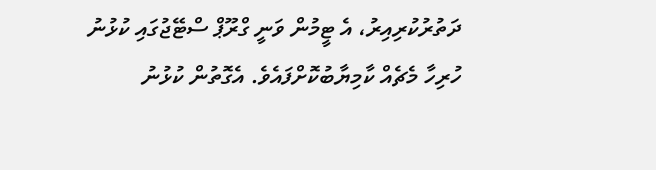ދަތުރުކުރިއިރު، އެ ޓީމުން ވަނީ ގްރޫޕް ސްޓޭޖުގައި ކުޅުނު ހުރިހާ މެޗެއް ކާމިޔާބުކޮށްފައެވެ. އެގޮތުން ކުޅުނު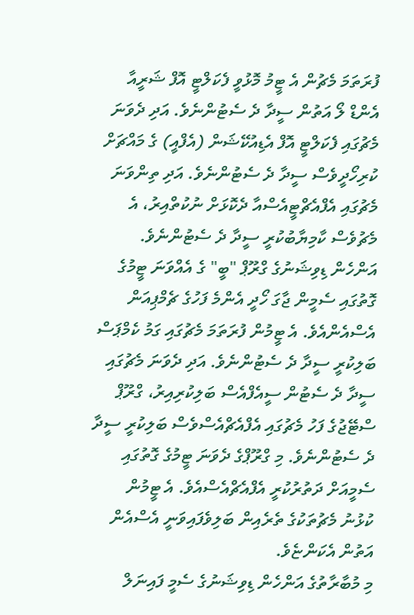ފުރަތަމަ މެޗުން އެ ޓީމު މޮޅުވީ ފެކަލްޓީ އޮފް ޝަރީއާ އެންޑް ލޯ އަތުން ސީދާ ދެ ސެޓުންނެވެ. އަދި ދެވަނަ މެޗުގައި ފެކަލްޓީ އޮފް އެޑިއުކޭޝަން (އެފްއީ) ގެ މައްޗަށް ކުރިހޯދީވެސް ސީދާ ދެ ސެޓުންނެވެ. އަދި ތިންވަނަ މެޗުގައި އެފްއެޗްޓީއެސްއާ ދެކޮޅަށް ނުކުތްއިރު، އެ މެޗުވެސް ކާމިޔާބުކުރީ ސީދާ ދެ ސެޓުންނެވެ.
އަންހެން ޑިވިޝަނުގެ ގްރޫޕް "ބީ" ގެ އެއްވަނަ ޓީމުގެ ގޮތުގައި ސެމީން ޖާގަ ހޯދީ އެންމެ ފަހުގެ ޗެމްޕިއަން އެސްއެންއެވެ. އެ ޓީމުން ފުރަތަމަ މެޗުގައި ގަމު ކެމްޕަސް ބަލިކުރީ ސީދާ ދެ ސެޓުންނެވެ. އަދި ދެވަނަ މެޗުގައި ސީދާ ދެ ސެޓުން ސީއެފްއެސް ބަލިކުރިއިރު، ގްރޫޕް ސްޓޭޖުގެ ފަހު މެޗުގައި އެފްއެޗްއެސްވެސް ބަލިކުރީ ސީދާ ދެ ސެޓުންނެވެ. މި ގްރޫޕްގެ ދެވަނަ ޓީމުގެ ގޮތުގައި ސެމީއަށް ދަތުރުކުރީ އެފްއެޗްއެސްއެވެ. އެ ޓީމުން ކުޅުނު މެޗުތަކުގެ ތެރެއިން ބަލިވެފައިވަނީ އެސްއެން އަތުން އެކަންޏެވެ.
މި މުބާރާތުގެ އަންހެން ޑިވިޝަނުގެ ސެމީ ފައިނަލް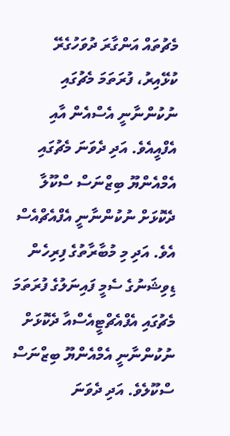މެޗުތައް އަންގާރަ ދުވަހުގެރޭ ކުޅޭއިރު، ފުރަތަމަ މެޗުގައި ނުކުންނާނީ އެސްއެން އާއި އެފްއީއެވެ. އަދި ދެވަނަ މެޗުގައި އެމްއެންޔޫ ބިޒްނަސް ސްކޫލާ ދެކޮޅަށް ނުކުންނާނީ އެފްއެޗްއެސް އެވެ. އަދި މި މުބާރާތުގެ ފިރިހެން ޑިވިޝަނުގެ ސެމީ ފައިނަލުގެ ފުރަތަމަ މެޗުގައި އެފްއެޗްޓީއެސްއާ ދެކޮޅަށް ނުކުންނާނީ އެމްއެންޔޫ ބިޒްނަސް ސްކޫލެވެ. އަދި ދެވަނަ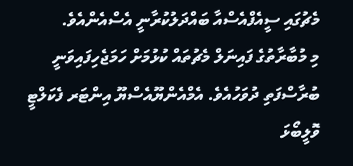މެޗުގައި ސީއެފްއެސްއާ ބައްދަލުކުރާނީ އެސްއެންއެވެ.
މި މުބާރާތުގެ ފައިނަލް މެޗުތައް ކުޅުމަށް ހަމަޖެހިފައިވަނީ ބުރާސްފަތި ދުވަހުއެވެ. އެމްއެންޔޫއެސްޔޫ އިންޓަރ ފެކަލްޓީ ވޮލީބޯޅަ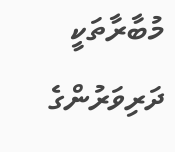މުބާރާތަކީ ދަރިވަރުންގެ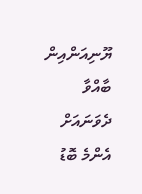ޔޫނިއަންއިން ބާއްވާ ދެވަނައަށް އެންމެ ބޮޑު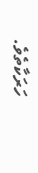ހަރަކާތެވެ.